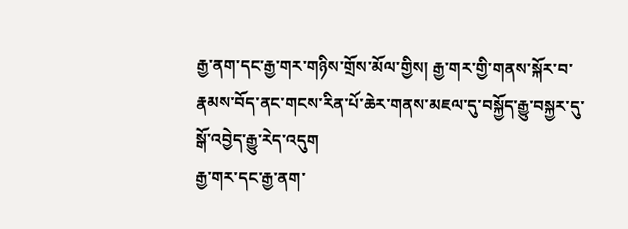རྒྱ་ནག་དང་རྒྱ་གར་གཉིས་གྲོས་མོལ་གྱིས། རྒྱ་གར་གྱི་གནས་སྐོར་བ་རྣམས་བོད་ནང་གངས་རིན་པོ་ཆེར་གནས་མཇལ་དུ་བསྐྱོད་རྒྱུ་བསྐྱར་དུ་སྒོ་འབྱེད་རྒྱུ་རེད་འདུག
རྒྱ་གར་དང་རྒྱ་ནག་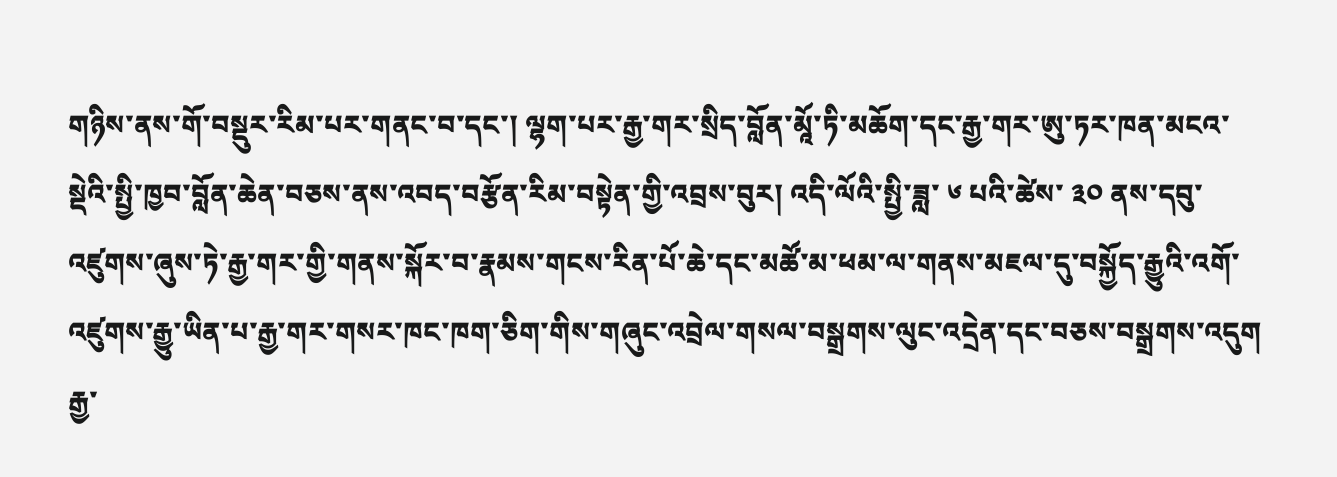གཉིས་ནས་གོ་བསྡུར་རིམ་པར་གནང་བ་དང་། ལྷག་པར་རྒྱ་གར་སྲིད་བློན་མཱོ་ཏི་མཆོག་དང་རྒྱ་གར་ཨུ་ཏར་ཁན་མངའ་སྡེའི་སྤྱི་ཁྱབ་བློན་ཆེན་བཅས་ནས་འབད་བརྩོན་རིམ་བསྟེན་གྱི་འབྲས་བུར། འདི་ལོའི་སྤྱི་ཟླ་ ༦ པའི་ཚེས་ ༣༠ ནས་དབུ་འཛུགས་ཞུས་ཏེ་རྒྱ་གར་གྱི་གནས་སྐོར་བ་རྣམས་གངས་རིན་པོ་ཆེ་དང་མཚོ་མ་ཕམ་ལ་གནས་མཇལ་དུ་བསྐྱོད་རྒྱུའི་འགོ་འཛུགས་རྒྱུ་ཡིན་པ་རྒྱ་གར་གསར་ཁང་ཁག་ཅིག་གིས་གཞུང་འབྲེལ་གསལ་བསྒྲགས་ལུང་འདྲེན་དང་བཅས་བསྒྲགས་འདུག
རྒྱ་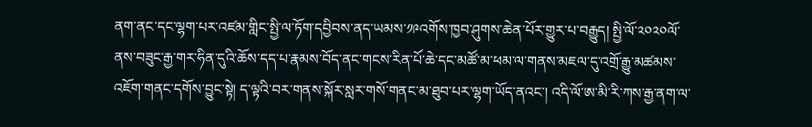ནག་ནང་དང་ལྷག་པར་འཛམ་གླིང་སྤྱི་ལ་ཏོག་དབྱིབས་ནད་ཡམས་༡༩འགོས་ཁྱབ་ཤུགས་ཆེན་པོར་གྱུར་པ་བརྒྱུད། སྤྱི་ལོ་༢༠༢༠ལོ་ནས་བཟུང་རྒྱ་གར་ཧིན་དུའི་ཆོས་དད་པ་རྣམས་བོད་ནང་གངས་རིན་པོ་ཆེ་དང་མཚོ་མ་ཕམ་ལ་གནས་མཇལ་དུ་འགྲོ་རྒྱུ་མཚམས་འཇོག་གནང་དགོས་བྱུང་སྟེ། ད་ལྟའི་བར་གནས་སྐོར་སླར་གསོ་གནང་མ་ཐུབ་པར་ལྷག་ཡོད་ནའང་། འདི་ལོ་ཨ་མི་རི་ཀས་རྒྱ་ནག་ལ་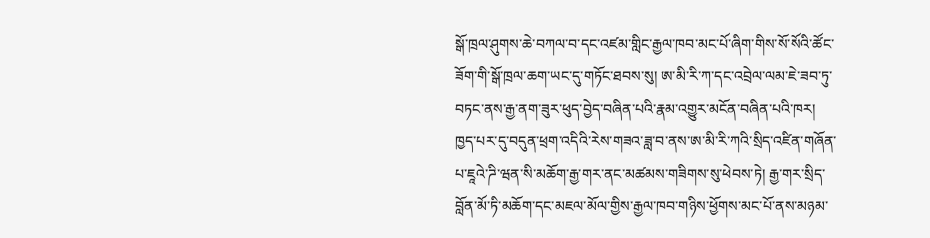སྒོ་ཁྲལ་ཤུགས་ཆེ་བཀལ་བ་དང་འཛམ་གླིང་རྒྱལ་ཁབ་མང་པོ་ཞིག་གིས་སོ་སོའི་ཚོང་ཟོག་གི་སྒོ་ཁྲལ་ཆག་ཡང་དུ་གཏོང་ཐབས་སུ། ཨ་མི་རི་ཀ་དང་འབྲེལ་ལམ་ཇེ་ཟབ་ཏུ་བཏང་ནས་རྒྱ་ནག་ཟུར་ཕུད་བྱེད་བཞིན་པའི་རྣམ་འགྱུར་མངོན་བཞིན་པའི་ཁར། ཁྱད་པར་དུ་བདུན་ཕྲག་འདིའི་རེས་གཟའ་ཟླ་བ་ནས་ཨ་མི་རི་ཀའི་སྲིད་འཛིན་གཞོན་པ་ཇཱའེ་ཌི་ཝན་སི་མཆོག་རྒྱ་གར་ནང་མཚམས་གཟིགས་སུ་ཕེབས་ཏེ། རྒྱ་གར་སྲིད་བློན་མོ་ཏི་མཆོག་དང་མཇལ་མོལ་གྱིས་རྒྱལ་ཁབ་གཉིས་ཕྱོགས་མང་པོ་ནས་མཉམ་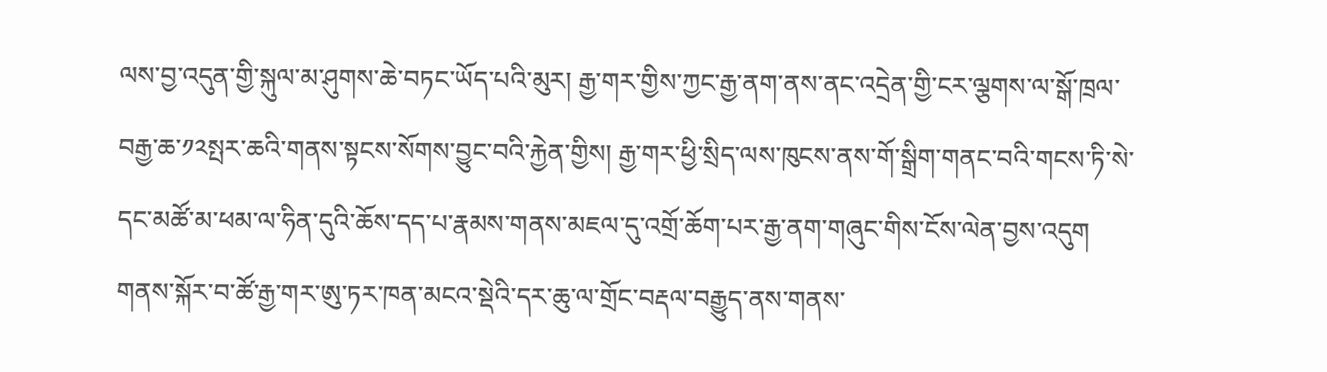ལས་བྱ་འདུན་གྱི་སྐུལ་མ་ཤུགས་ཆེ་བཏང་ཡོད་པའི་མུར། རྒྱ་གར་གྱིས་ཀྱང་རྒྱ་ནག་ནས་ནང་འདྲེན་གྱི་ངར་ལྕགས་ལ་སྒོ་ཁྲལ་བརྒྱ་ཆ་༡༢སྤར་ཆའི་གནས་སྟངས་སོགས་བྱུང་བའི་རྐྱེན་གྱིས། རྒྱ་གར་ཕྱི་སྲིད་ལས་ཁུངས་ནས་གོ་སྒྲིག་གནང་བའི་གངས་ཏི་སེ་དང་མཚོ་མ་ཕམ་ལ་ཧིན་དུའི་ཆོས་དད་པ་རྣམས་གནས་མཇལ་དུ་འགྲོ་ཆོག་པར་རྒྱ་ནག་གཞུང་གིས་ངོས་ལེན་བྱས་འདུག
གནས་སྐོར་བ་ཚོ་རྒྱ་གར་ཨུ་ཏར་ཁན་མངའ་སྡེའི་དར་ཆུ་ལ་གྲོང་བརྡལ་བརྒྱུད་ནས་གནས་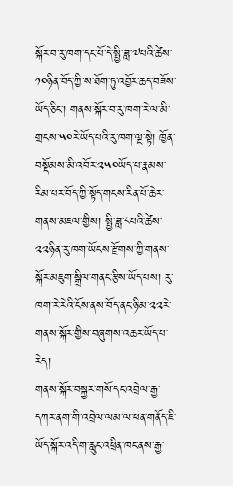སྐོར་བ་རུ་ཁག་དང་པོ་དེ་སྤྱི་ཟླ་༧པའི་ཚེས་༡༠ཉིན་བོད་ཀྱི་ས་ཐོག་ཏུ་འབྱོར་ཆད་བཟོས་ཡོད་ཅིང་། གནས་སྐོར་བ་རུ་ཁག་རེ་ལ་མི་གྲངས་༥༠རེ་ཡོད་པའི་རུ་ཁག་ལྔ་སྟེ། ཁྱོན་བསྡོམས་མི་འབོར་༢༥༠ཡོད་པ་རྣམས་རིམ་པར་བོད་ཀྱི་སྟོད་གངས་རིན་པོ་ཆེར་གནས་མཇལ་གྱིས། སྤྱི་ཟླ་༨པའི་ཚེས་༢༢ཉིན་རུ་ཁག་ཡོངས་རྫོགས་ཀྱི་གནས་སྐོར་མཇུག་སྒྲིལ་གནང་རྩིས་ཡོད་པས། རུ་ཁག་རེ་རེའི་ངོས་ནས་བོད་ནང་ཉི་མ་༢༢རེ་གནས་སྐོར་གྱིས་བཞུགས་འཆར་ཡོད་པ་རེད།
གནས་སྐོར་བསྐྱར་གསོ་དང་འབྲེལ་རྒྱ་དཀར་ནག་གི་འབྲེལ་ལམ་ལ་ཕན་གནོད་ཇི་ཡོད་སྐོར་འདི་ག་རླུང་འཕྲིན་ཁང་ནས་རྒྱ་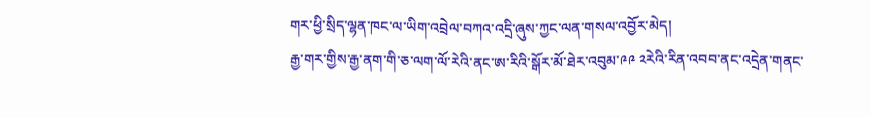གར་ཕྱི་སྲིད་ལྷན་ཁང་ལ་ཡིག་འབྲེལ་བཀའ་འདྲི་ཞུས་ཀྱང་ལན་གསལ་འབྱོར་མེད།
རྒྱ་གར་གྱིས་རྒྱ་ནག་གི་ཅ་ལག་ལོ་རེའི་ནང་ཨ་རིའི་སྒོར་མོ་ཐེར་འབུམ་༩༩ ༢རེའི་རིན་འབབ་ནང་འདྲེན་གནང་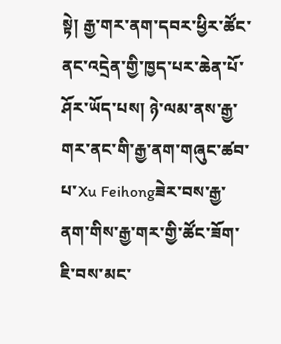སྟེ། རྒྱ་གར་ནག་དབར་ཕྱིར་ཚོང་ནང་འདྲེན་གྱི་ཁྱད་པར་ཆེན་པོ་ཤོར་ཡོད་པས། ཉེ་ལམ་ནས་རྒྱ་གར་ནང་གི་རྒྱ་ནག་གཞུང་ཚབ་པ་Xu Feihongཟེར་བས་རྒྱ་ནག་གིས་རྒྱ་གར་གྱི་ཚོང་ཟོག་ཇི་བས་མང་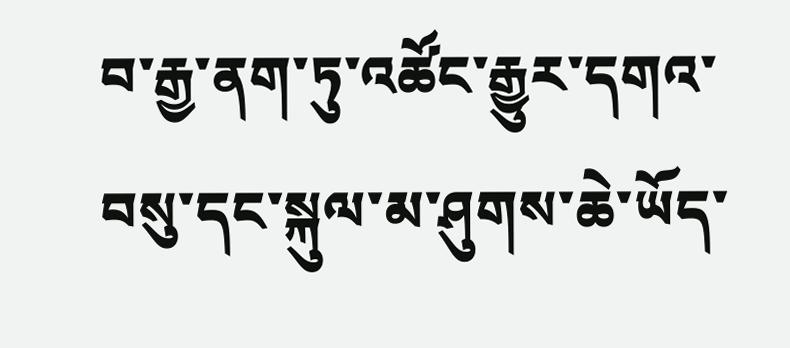བ་རྒྱ་ནག་ཏུ་འཚོང་རྒྱུར་དགའ་བསུ་དང་སྐུལ་མ་ཤུགས་ཆེ་ཡོད་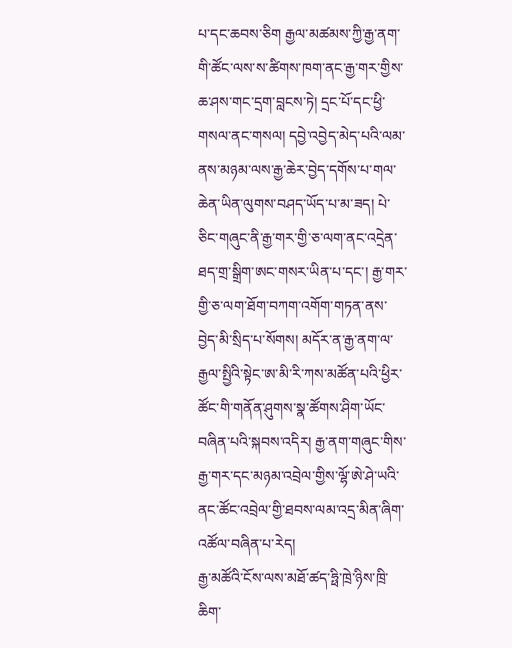པ་དང་ཆབས་ཅིག རྒྱལ་མཚམས་ཀྱི་རྒྱ་ནག་གི་ཚོང་ལས་ས་ཚིགས་ཁག་ནང་རྒྱ་གར་གྱིས་ཆ་ཤས་གང་དྲག་བླངས་ཏེ། དྲང་པོ་དང་ཕྱི་གསལ་ནང་གསལ། དབྱེ་འབྱེད་མེད་པའི་ལམ་ནས་མཉམ་ལས་རྒྱ་ཆེར་བྱེད་དགོས་པ་གལ་ཆེན་ཡིན་ལུགས་བཤད་ཡོད་པ་མ་ཟད། པེ་ཅིང་གཞུང་ནི་རྒྱ་གར་གྱི་ཅ་ལག་ནང་འདྲེན་ཐད་གྲ་སྒྲིག་ཨང་གསར་ཡིན་པ་དང་། རྒྱ་གར་གྱི་ཅ་ལག་ཐོག་བཀག་འགོག་གཏན་ནས་བྱེད་མི་སྲིད་པ་སོགས། མདོར་ན་རྒྱ་ནག་ལ་རྒྱལ་སྤྱིའི་སྟེང་ཨ་མི་རི་ཀས་མཚོན་པའི་ཕྱིར་ཚོང་གི་གནོན་ཤུགས་སྣ་ཚོགས་ཤིག་ཡོང་བཞིན་པའི་སྐབས་འདིར། རྒྱ་ནག་གཞུང་གིས་རྒྱ་གར་དང་མཉམ་འབྲེལ་གྱིས་ལྷོ་ཨེ་ཤེ་ཡའི་ནང་ཚོང་འབྲེལ་གྱི་ཐབས་ལམ་འདྲ་མིན་ཞིག་འཚོལ་བཞིན་པ་རེད།
རྒྱ་མཚོའི་ངོས་ལས་མཐོ་ཚད་ཧྥི་ཁྲེ་ཉིས་ཁྲི་ཆིག་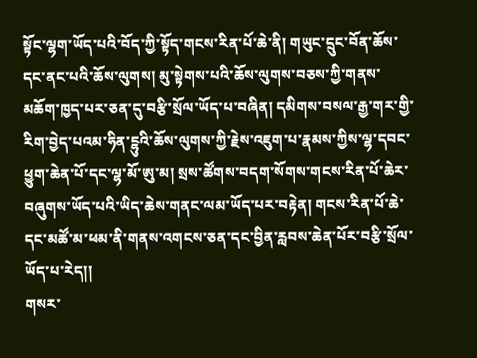སྟོང་ལྷག་ཡོད་པའི་བོད་ཀྱི་སྟོད་གངས་རིན་པོ་ཆེ་ནི། གཡུང་དྲུང་བོན་ཆོས་དང་ནང་པའི་ཆོས་ལུགས། མུ་སྟེགས་པའི་ཆོས་ལུགས་བཅས་ཀྱི་གནས་མཆོག་ཁྱད་པར་ཅན་དུ་བརྩི་སྲོལ་ཡོད་པ་བཞིན། དམིགས་བསལ་རྒྱ་གར་གྱི་རིག་བྱེད་པའམ་ཧིན་ངྷུའི་ཆོས་ལུགས་ཀྱི་རྗེས་འཇུག་པ་རྣམས་ཀྱིས་ལྷ་དབང་ཕྱུག་ཆེན་པོ་དང་ལྷ་མོ་ཨུ་མ། སྲས་ཚོགས་བདག་སོགས་གངས་རིན་པོ་ཆེར་བཞུགས་ཡོད་པའི་ཡིད་ཆེས་གནང་ལམ་ཡོད་པར་བརྟེན། གངས་རིན་པོ་ཆེ་དང་མཚོ་མ་ཕམ་ནི་གནས་འགངས་ཅན་དང་བྱིན་རླབས་ཆེན་པོར་བརྩི་སྲོལ་ཡོད་པ་རེད།།
གསར་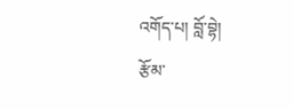འགོད་པ། བློ་བྷེ།
རྩོམ་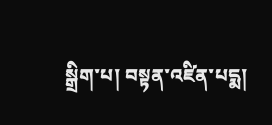སྒྲིག་པ། བསྟན་འཛིན་པདྨ།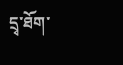དྲྭ་ཐོག་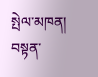སྤེལ་མཁན། བསྟན་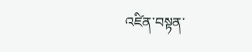འཛིན་བསྟན་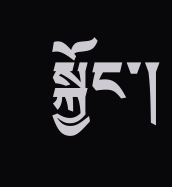སྐྱོང་།